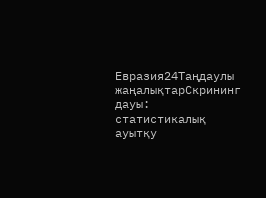Евразия24Таңдаулы жаңалықтарСкрининг дауы: статистикалық ауытқу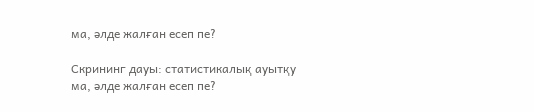ма, әлде жалған есеп пе?

Скрининг дауы: статистикалық ауытқу ма, әлде жалған есеп пе?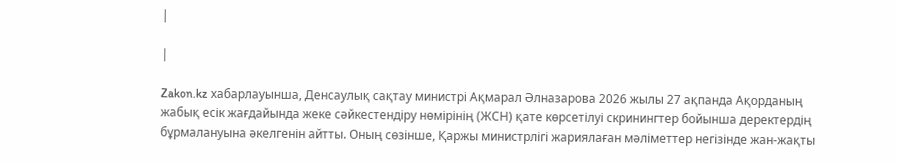|

|

Zakon.kz хабарлауынша, Денсаулық сақтау министрі Ақмарал Әлназарова 2026 жылы 27 ақпанда Ақорданың жабық есік жағдайында жеке сәйкестендіру нөмірінің (ЖСН) қате көрсетілуі скринингтер бойынша деректердің бұрмалануына әкелгенін айтты. Оның сөзінше, Қаржы министрлігі жариялаған мәліметтер негізінде жан-жақты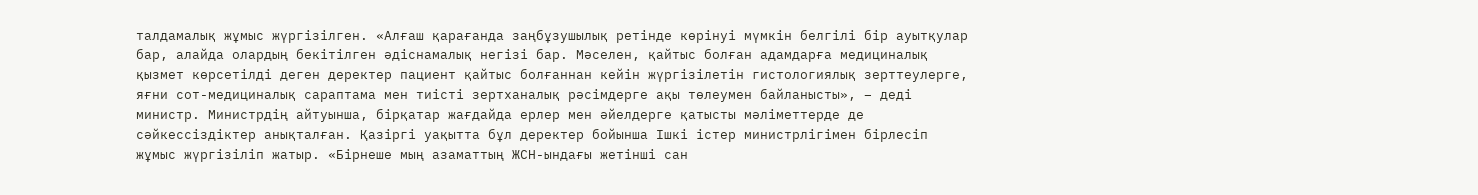талдамалық жұмыс жүргізілген. «Алғаш қарағанда заңбұзушылық ретінде көрінуі мүмкін белгілі бір ауытқулар бар, алайда олардың бекітілген әдіснамалық негізі бар. Мәселен, қайтыс болған адамдарға медициналық қызмет көрсетілді деген деректер пациент қайтыс болғаннан кейін жүргізілетін гистологиялық зерттеулерге, яғни сот-медициналық сараптама мен тиісті зертханалық рәсімдерге ақы төлеумен байланысты», – деді министр. Министрдің айтуынша, бірқатар жағдайда ерлер мен әйелдерге қатысты мәліметтерде де сәйкессіздіктер анықталған. Қазіргі уақытта бұл деректер бойынша Ішкі істер министрлігімен бірлесіп жұмыс жүргізіліп жатыр. «Бірнеше мың азаматтың ЖСН-ындағы жетінші сан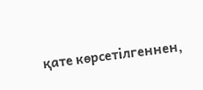қате көрсетілгеннен,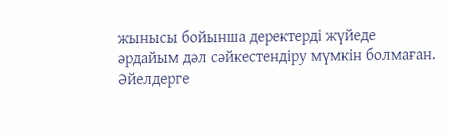жынысы бойынша деректерді жүйеде әрдайым дәл сәйкестендіру мүмкін болмаған. Әйелдерге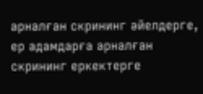арналған скрининг әйелдерге, ер адамдарға арналған скрининг еркектерге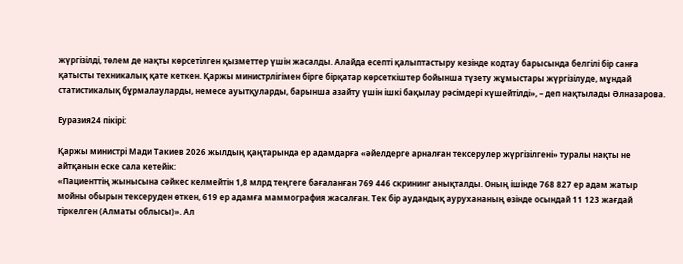жүргізілді, төлем де нақты көрсетілген қызметтер үшін жасалды. Алайда есепті қалыптастыру кезінде кодтау барысында белгілі бір санға қатысты техникалық қате кеткен. Қаржы министрлігімен бірге бірқатар көрсеткіштер бойынша түзету жұмыстары жүргізілуде, мұндай статистикалық бұрмалауларды, немесе ауытқуларды, барынша азайту үшін ішкі бақылау рәсімдері күшейтілді», – деп нақтылады Әлназарова.

Еуразия24 пікірі:

Қаржы министрі Мади Такиев 2026 жылдың қаңтарында ер адамдарға «әйелдерге арналған тексерулер жүргізілгені» туралы нақты не айтқанын еске сала кетейік:
«Пациенттің жынысына сәйкес келмейтін 1,8 млрд теңгеге бағаланған 769 446 скрининг анықталды. Оның ішінде 768 827 ер адам жатыр мойны обырын тексеруден өткен, 619 ер адамға маммография жасалған. Тек бір аудандық аурухананың өзінде осындай 11 123 жағдай тіркелген (Алматы облысы)». Ал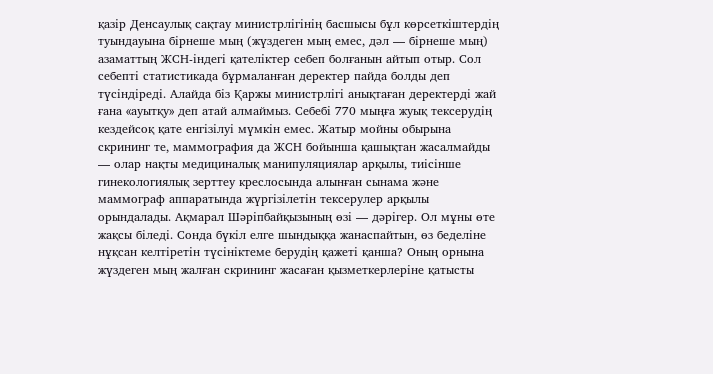қазір Денсаулық сақтау министрлігінің басшысы бұл көрсеткіштердің туындауына бірнеше мың (жүздеген мың емес, дәл — бірнеше мың) азаматтың ЖСН-індегі қателіктер себеп болғанын айтып отыр. Сол себепті статистикада бұрмаланған деректер пайда болды деп түсіндіреді. Алайда біз Қаржы министрлігі анықтаған деректерді жай ғана «ауытқу» деп атай алмаймыз. Себебі 770 мыңға жуық тексерудің кездейсоқ қате енгізілуі мүмкін емес. Жатыр мойны обырына скрининг те, маммография да ЖСН бойынша қашықтан жасалмайды — олар нақты медициналық манипуляциялар арқылы, тиісінше гинекологиялық зерттеу креслосында алынған сынама және маммограф аппаратында жүргізілетін тексерулер арқылы орындалады. Ақмарал Шәріпбайқызының өзі — дәрігер. Ол мұны өте жақсы біледі. Сонда бүкіл елге шындыққа жанаспайтын, өз беделіне нұқсан келтіретін түсініктеме берудің қажеті қанша? Оның орнына жүздеген мың жалған скрининг жасаған қызметкерлеріне қатысты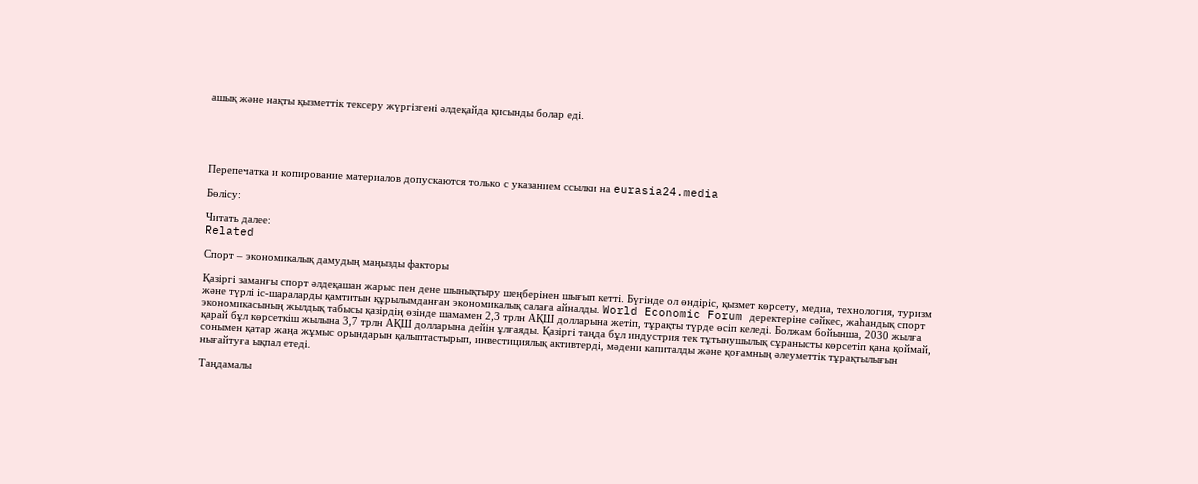ашық және нақты қызметтік тексеру жүргізгені әлдеқайда қисынды болар еді.





Перепечатка и копирование материалов допускаются только с указанием ссылки на eurasia24.media

Бөлісу:

Читать далее:
Related

Спорт – экономикалық дамудың маңызды факторы

Қазіргі заманғы спорт әлдеқашан жарыс пен дене шынықтыру шеңберінен шығып кетті. Бүгінде ол өндіріс, қызмет көрсету, медиа, технология, туризм және түрлі іс-шараларды қамтитын құрылымданған экономикалық салаға айналды. World Economic Forum деректеріне сәйкес, жаһандық спорт экономикасының жылдық табысы қазірдің өзінде шамамен 2,3 трлн АҚШ долларына жетіп, тұрақты түрде өсіп келеді. Болжам бойынша, 2030 жылға қарай бұл көрсеткіш жылына 3,7 трлн АҚШ долларына дейін ұлғаяды. Қазіргі таңда бұл индустрия тек тұтынушылық сұранысты көрсетіп қана қоймай, сонымен қатар жаңа жұмыс орындарын қалыптастырып, инвестициялық активтерді, мәдени капиталды және қоғамның әлеуметтік тұрақтылығын нығайтуға ықпал етеді.

Таңдамалы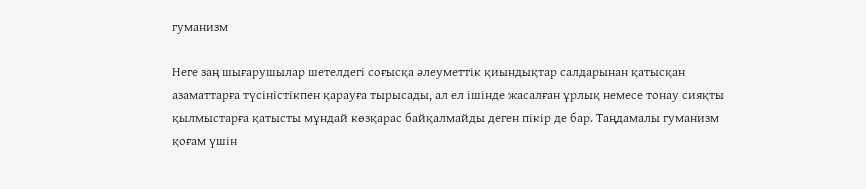гуманизм

Неге заң шығарушылар шетелдегі соғысқа әлеуметтік қиындықтар салдарынан қатысқан азаматтарға түсіністікпен қарауға тырысады, ал ел ішінде жасалған ұрлық немесе тонау сияқты қылмыстарға қатысты мұндай көзқарас байқалмайды деген пікір де бар. Таңдамалы гуманизм қоғам үшін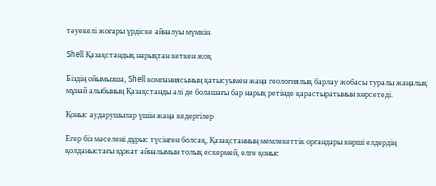тәуекелі жоғары үрдіске айналуы мүмкін.

Shell Қазақстандық нарықтан кеткен жоқ

Біздің ойымызша, Shell компаниясының қатысуымен жаңа геологиялық барлау жобасы туралы жаңалық мұнай алыбының Қазақстанды әлі де болашағы бар нарық ретінде қарастыратынын көрсетеді.

Қоныс аударушылар үшін жаңа кедергілер

Егер біз мәселені дұрыс түсінген болсақ, Қазақстанның мемлекеттік органдары көрші елдердің қолданыстағы құжат айналымын толық ескермей, елге қоныс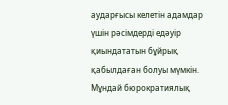аударғысы келетін адамдар үшін рәсімдерді едәуір қиындататын бұйрық қабылдаған болуы мүмкін. Мұндай бюрократиялық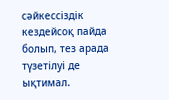сәйкессіздік кездейсоқ пайда болып, тез арада түзетілуі де ықтимал.